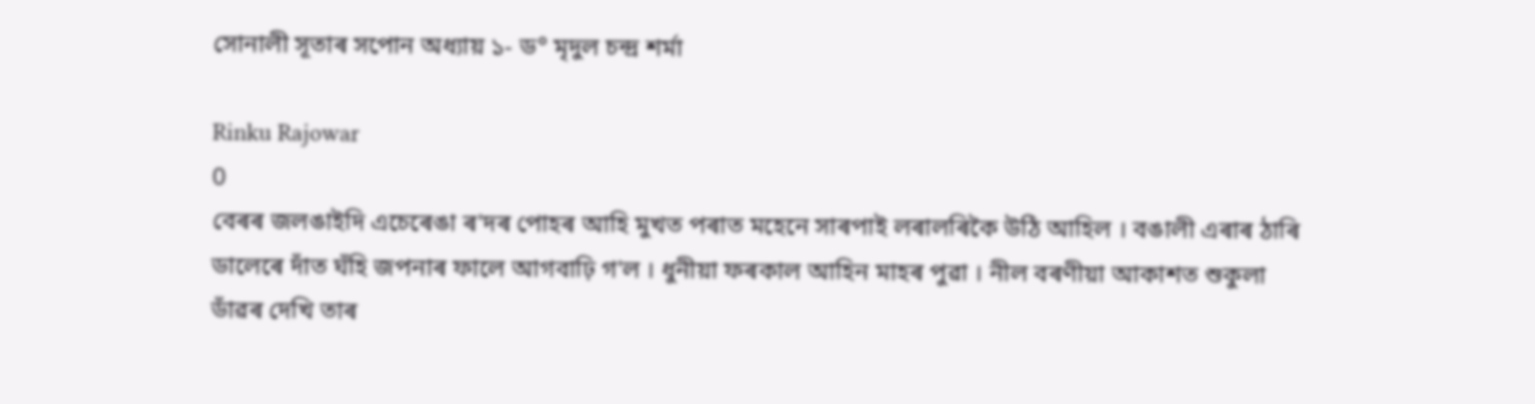সোনালী সূতাৰ সপোন অধ্যায় ১- ড° মৃদুল চন্দ্ৰ শৰ্মা

Rinku Rajowar
0
বেৰৰ জলঙাইদি এচেৰেঙা ৰ'দৰ পোহৰ আহি মুখত পৰাত মহেনে সাৰপাই লৰালৰিকৈ উঠি আহিল । বঙালী এৰাৰ ঠাৰি ডালেৰে দাঁত ঘঁহি জপনাৰ ফালে আগবাঢ়ি গ'ল । ধুনীয়া ফৰকাল আহিন মাহৰ পুৱা । নীল বৰণীয়া আকাশত শুকুলা ডাঁৱৰ দেখি তাৰ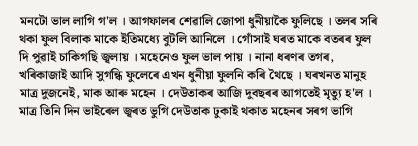মনটো ভাল লাগি গ'ল । আগফালৰ শেৱালি জোপা ধুনীয়াকৈ ফুলিছে । তলৰ সৰি থকা ফুল বিলাক মাকে ইতিমধ্যে বুটলি আনিলে । গোঁসাই ঘৰত মাকে বতৰৰ ফুল দি পুৱাই চাকিগছি জ্বলায় । মহেনেও ফুল ভাল পায় । নানা ধৰণৰ তগৰ, খৰিকাজাই আদি সুগন্ধি ফুলেৰে এখন ধুনীয়া ফুলনি কৰি থৈছে । ঘৰখনত মানুহ মাত্ৰ দুজনেই, মাক আৰু মহেন । দেউতাকৰ আজি দুবছৰৰ আগতেই মৃত্যু হ'ল । মাত্ৰ তিনি দিন ভাইৰেল জ্বৰত ভুগি দেউতাক ঢুকাই থকাত মহেনৰ সৰগ ভাগি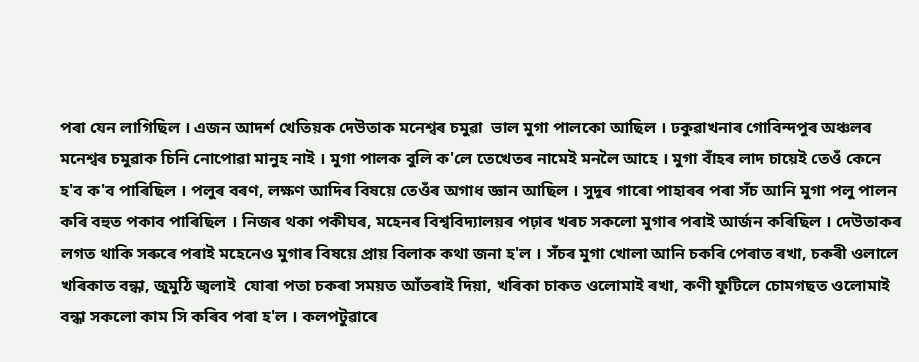পৰা যেন লাগিছিল । এজন আদৰ্শ খেতিয়ক দেউতাক মনেশ্বৰ চমুৱা  ভাল মুগা পালকো আছিল । ঢকুৱাখনাৰ গোবিন্দপুৰ অঞ্চলৰ মনেশ্বৰ চমুৱাক চিনি নোপোৱা মানুহ নাই । মুগা পালক বুলি ক'লে ‌তেখেতৰ নামেই মনলৈ আহে । মুগা বাঁহৰ লাদ চায়েই তেওঁ কেনে হ'ব ক'ব পাৰিছিল । পলুৰ বৰণ, লক্ষণ আদিৰ বিষয়ে তেওঁৰ অগাধ জ্ঞান আছিল । সুদূৰ গাৰো পাহাৰৰ পৰা সঁচ আনি মুগা পলু পালন কৰি বহুত পকাব পাৰিছিল । নিজৰ থকা পকীঘৰ, মহেনৰ বিশ্ববিদ্যালয়ৰ পঢ়াৰ খৰচ সকলো মুগাৰ পৰাই আৰ্জন কৰিছিল । দেউতাকৰ লগত থাকি সৰুৰে পৰাই মহেনেও মুগাৰ বিষয়ে প্ৰায় বিলাক কথা জনা হ'ল । সঁচৰ মুগা খোলা আনি চকৰি পেৰাত ৰখা, চকৰী ওলালে খৰিকাত বন্ধা, জুমুঠি জ্বলাই  যোৰা পতা চকৰা সময়ত আঁতৰাই দিয়া, খৰিকা চাকত ওলোমাই ৰখা, কণী ফুটিলে চোমগছত ওলোমাই বন্ধা সকলো কাম সি কৰিব পৰা হ'ল । কলপটুৱাৰে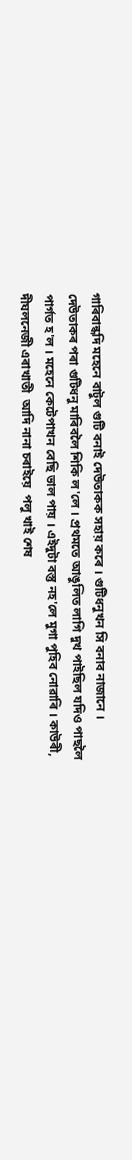গাৰিবান্ধদি মহেনে বাটুল গুটি বনাই দেউতাকক সহায় কৰে । গুটিধনুখন সি বনাব নাজানে । দেউতাকৰ পৰা গুটিধনু মাৰিবলৈ শিকি ল'লে । প্ৰথমতে আঙুলিত লাগি দুখ পাইছিল যদিও পাছলৈ পাৰ্গত হ'ল । মহেনে কেটেপাখন বেছি ভাল পায় । এইদুটা বস্তু নহ'লে মুগা পুহিব নোৱাৰি । কাউৰী, দীঘলনেজী এৰাখাতী  আদি নানা চৰাইয়ে  পলু খাই শেষ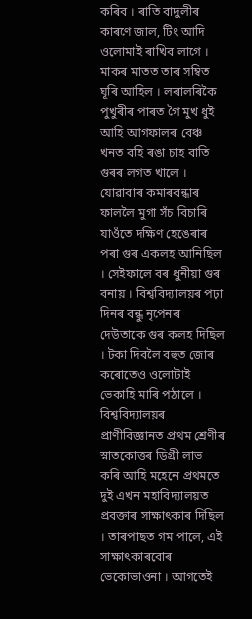কৰিব । ৰাতি বাদুলীৰ কাৰণে জাল, টিং আদি ওলোমাই ৰাখিব লাগে । মাকৰ মাতত তাৰ সম্বিত ঘূৰি আহিল । লৰালৰিকৈ পুখুৰীৰ পাৰত গৈ মুখ ধুই আহি আগফালৰ বেঞ্চ খনত বহি ৰঙা চাহ বাতি গুৰৰ লগত খালে । যোৱাবাৰ কমাৰবন্ধাৰ ফাললৈ মুগা সঁচ বিচাৰি যাওঁতে দক্ষিণ হেঙেৰাৰ পৰা গুৰ একলহ আনিছিল । সেইফালে বৰ ধুনীয়া গুৰ বনায় । বিশ্ববিদ্যালয়ৰ পঢ়া দিনৰ বন্ধু নৃপেনৰ দেউতাকে গুৰ কলহ দিছিল । টকা দিবলৈ বহুত জোৰ কৰোতেও ওলোটাই ভেকাহি মাৰি পঠালে । বিশ্ববিদ্যালয়ৰ প্ৰাণীবিজ্ঞানত প্ৰথম শ্ৰেণীৰ স্নাতকোত্তৰ ডিগ্ৰী লাভ কৰি আহি মহেনে প্ৰথমতে দুই এখন মহাবিদ্যালয়ত প্ৰবক্তাৰ সাক্ষাৎকাৰ দিছিল । তাৰপাছত গম পালে, এই সাক্ষাৎকাৰবোৰ ভেকোভাওনা । আগতেই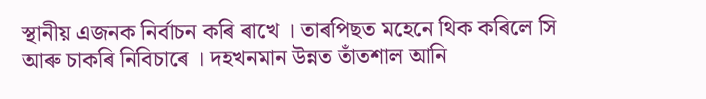স্থানীয় এজনক নিৰ্বাচন কৰি ৰাখে । তাৰপিছত মহেনে থিক কৰিলে সি আৰু চাকৰি নিবিচাৰে । দহখনমান উন্নত তাঁতশাল আনি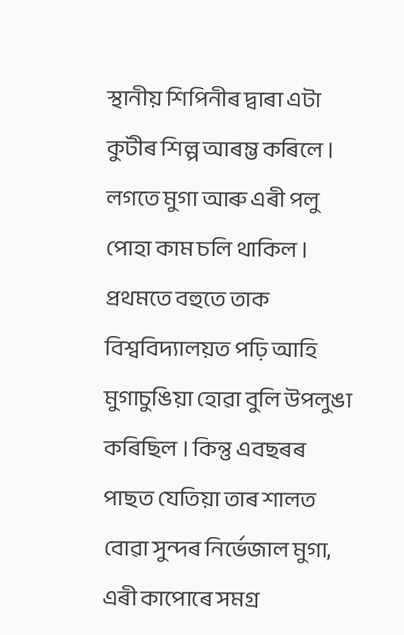স্থানীয় শিপিনীৰ দ্বাৰা এটা কুটীৰ শিল্প আৰম্ভ কৰিলে । লগতে মুগা আৰু এৰী পলু পোহা কাম চলি থাকিল । প্ৰথমতে বহুতে তাক বিশ্ববিদ্যালয়ত পঢ়ি আহি মুগাচুঙিয়া হোৱা বুলি উপলুঙা কৰিছিল । কিন্তু এবছৰৰ পাছত যেতিয়া তাৰ শালত বোৱা সুন্দৰ নিৰ্ভেজাল মুগা, এৰী কাপোৰে সমগ্ৰ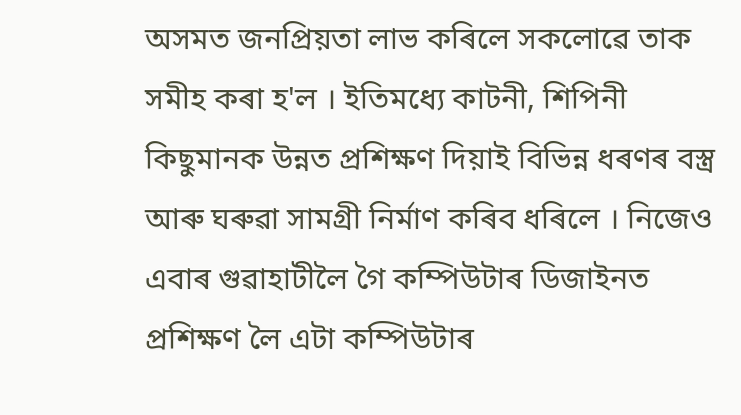অসমত জনপ্ৰিয়তা লাভ কৰিলে সকলোৱে তাক সমীহ কৰা হ'ল । ইতিমধ্যে কাটনী, শিপিনী কিছুমানক উন্নত প্ৰশিক্ষণ দিয়াই বিভিন্ন ধৰণৰ বস্ত্ৰ আৰু ঘৰুৱা সামগ্ৰী নিৰ্মাণ কৰিব ধৰিলে । নিজেও এবাৰ গুৱাহাটীলৈ গৈ কম্পিউটাৰ ডিজাইনত প্ৰশিক্ষণ লৈ এটা কম্পিউটাৰ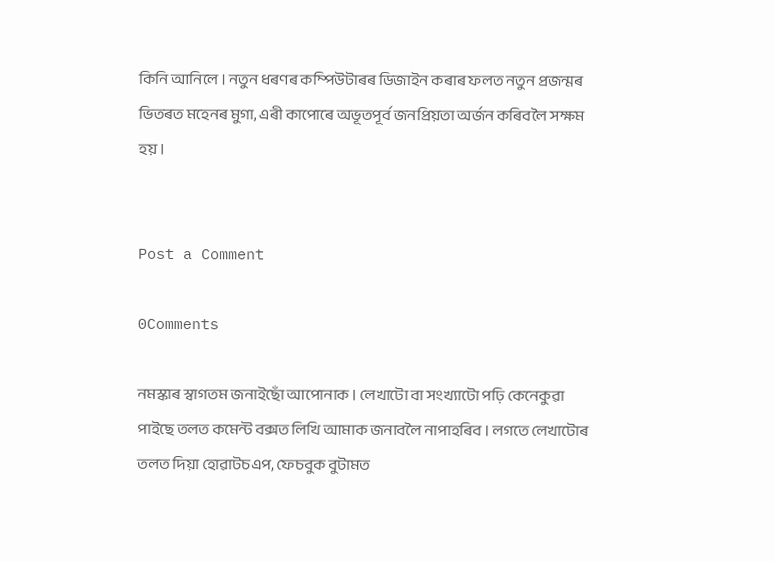কিনি আনিলে । নতুন ধৰণৰ কম্পিউটাৰৰ ডিজাইন কৰাৰ ফলত নতুন প্ৰজন্মৰ ভিতৰত মহেনৰ মুগা, এৰী কাপোৰে অভূতপূৰ্ব জনপ্ৰিয়তা অৰ্জন কৰিবলৈ সক্ষম হয় ।


Post a Comment

0Comments

নমস্কাৰ স্বাগতম জনাইছোঁ আপোনাক । লেখাটো বা সংখ্যাটো পঢ়ি কেনেকুৱা পাইছে তলত কমেন্ট বক্সত লিখি আমাক জনাবলৈ নাপাহৰিব । লগতে লেখাটোৰ তলত দিয়া হোৱাটচএপ, ফেচবুক বুটামত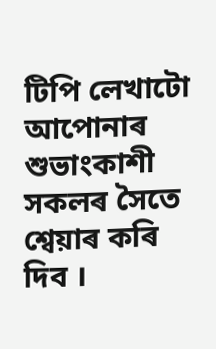টিপি লেখাটো আপোনাৰ শুভাংকাশী সকলৰ সৈতে শ্বেয়াৰ কৰি দিব ।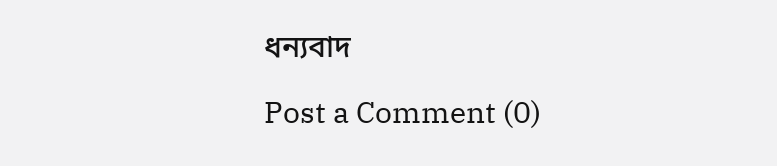ধন্যবাদ

Post a Comment (0)